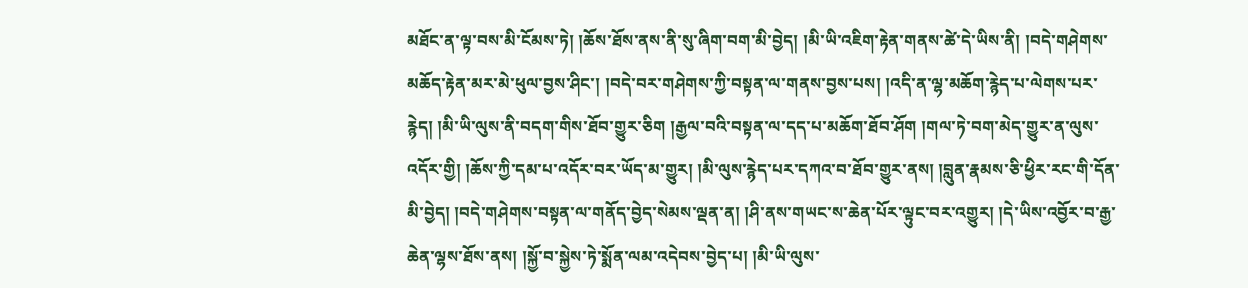མཐོང་ན་ལྟ་བས་མི་ངོམས་ཏེ། །ཆོས་ཐོས་ནས་ནི་སུ་ཞིག་བག་མི་བྱེད། །མི་ཡི་འཇིག་རྟེན་གནས་ཚེ་དེ་ཡིས་ནི། །བདེ་གཤེགས་མཆོད་རྟེན་མར་མེ་ཕུལ་བྱས་ཤིང་། །བདེ་བར་གཤེགས་ཀྱི་བསྟན་ལ་གནས་བྱས་པས། །འདི་ན་ལྷ་མཆོག་རྙེད་པ་ལེགས་པར་རྙེད། །མི་ཡི་ལུས་ནི་བདག་གིས་ཐོབ་གྱུར་ཅིག །རྒྱལ་བའི་བསྟན་ལ་དད་པ་མཆོག་ཐོབ་ཤོག །གལ་ཏེ་བག་མེད་གྱུར་ན་ལུས་འདོར་གྱི། །ཆོས་ཀྱི་དམ་པ་འདོར་བར་ཡོད་མ་གྱུར། །མི་ལུས་རྙེད་པར་དཀའ་བ་ཐོབ་གྱུར་ནས། །བླུན་རྣམས་ཅི་ཕྱིར་རང་གི་དོན་མི་བྱེད། །བདེ་གཤེགས་བསྟན་ལ་གནོད་བྱེད་སེམས་ལྡན་ན། །ཤི་ནས་གཡང་ས་ཆེན་པོར་ལྟུང་བར་འགྱུར། །དེ་ཡིས་འབྱོར་བ་རྒྱ་ཆེན་ལྷས་ཐོས་ནས། །སྐྱོ་བ་སྐྱེས་ཏེ་སྨོན་ལམ་འདེབས་བྱེད་པ། །མི་ཡི་ལུས་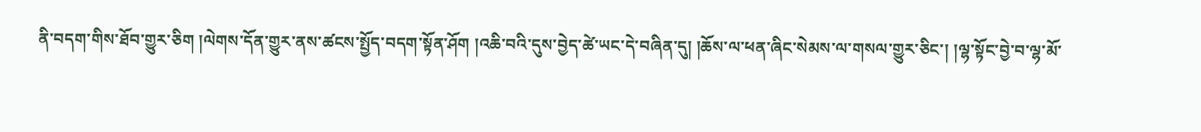ནི་བདག་གིས་ཐོབ་གྱུར་ཅིག །ལེགས་དོན་གྱུར་ནས་ཚངས་སྤྱོད་བདག་སྟོན་ཤོག །འཆི་བའི་དུས་བྱེད་ཚེ་ཡང་དེ་བཞིན་དུ། །ཆོས་ལ་ཕན་ཞིང་སེམས་ལ་གསལ་གྱུར་ཅིང་། །ལྷ་སྟོང་བྱེ་བ་ལྷ་མོ་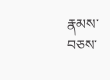རྣམས་བཅས་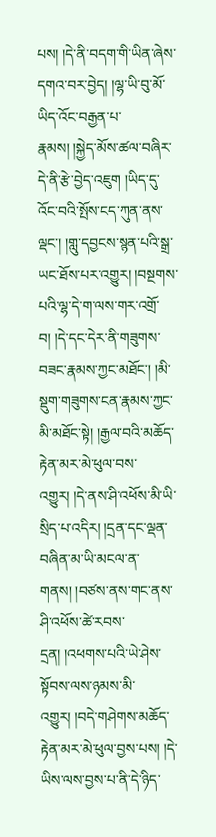པས། །དེ་ནི་བདག་གི་ཡིན་ཞེས་དགའ་བར་བྱེད། །ལྷ་ཡི་བུ་མོ་ཡིད་འོང་བརྒྱན་པ་རྣམས། །སྐྱེད་མོས་ཚལ་བཞིར་དེ་ནི་རྩེ་བྱེད་འཇུག །ཡིད་དུ་འོང་བའི་སྤོས་ངད་ཀུན་ནས་ལྡང་། །གླུ་དབྱངས་སྙན་པའི་སྒྲ་ཡང་ཐོས་པར་འགྱུར། །བསྔགས་པའི་ལྷ་དེ་ག་ལས་གར་འགྲོ་བ། །དེ་དང་དེར་ནི་གཟུགས་བཟང་རྣམས་ཀྱང་མཐོང་། །མི་སྡུག་གཟུགས་ངན་རྣམས་ཀྱང་མི་མཐོང་སྟེ། །རྒྱལ་བའི་མཆོད་རྟེན་མར་མེ་ཕུལ་བས་འགྱུར། །དེ་ནས་ཤི་འཕོས་མི་ཡི་སྲིད་པ་འདིར། །དྲན་དང་ལྡན་བཞིན་མ་ཡི་མངལ་ན་གནས། །བཙས་ནས་གང་ནས་ཤི་འཕོས་ཚེ་རབས་དྲན། །འཕགས་པའི་ཡེ་ཤེས་སྟོབས་ལས་ཉམས་མི་འགྱུར། །བདེ་གཤེགས་མཆོད་རྟེན་མར་མེ་ཕུལ་བྱས་པས། །དེ་ཡིས་ལས་བྱས་པ་ནི་དེ་ཉིད་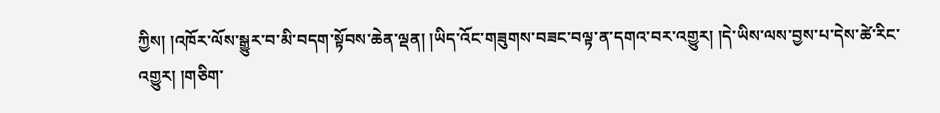ཀྱིས། །འཁོར་ལོས་སྒྱུར་བ་མི་བདག་སྟོབས་ཆེན་ལྡན། །ཡིད་འོང་གཟུགས་བཟང་བལྟ་ན་དགའ་བར་འགྱུར། །དེ་ཡིས་ལས་བྱས་པ་དེས་ཚེ་རིང་འགྱུར། །གཅིག་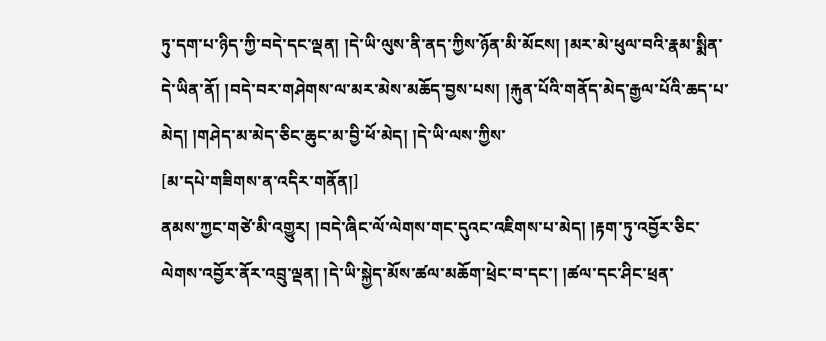ཏུ་དག་པ་ཉིད་ཀྱི་བདེ་དང་ལྡན། །དེ་ཡི་ལུས་ནི་ནད་ཀྱིས་ཉོན་མི་མོངས། །མར་མེ་ཕུལ་བའི་རྣམ་སྨིན་དེ་ཡིན་ནོ། །བདེ་བར་གཤེགས་ལ་མར་མེས་མཆོད་བྱས་པས། །རྐུན་པོའི་གནོད་མེད་རྒྱལ་པོའི་ཆད་པ་མེད། །གཤེད་མ་མེད་ཅིང་ཆུང་མ་བྱི་ཕོ་མེད། །དེ་ཡི་ལས་ཀྱིས་
[མ་དཔེ་གཟིགས་ན་འདིར་གནོན།]
ནམས་ཀྱང་གཙེ་མི་འགྱུར། །བདེ་ཞིང་ལོ་ལེགས་གང་དུའང་འཇིགས་པ་མེད། །རྟག་ཏུ་འབྱོར་ཅིང་ལེགས་འབྱོར་ནོར་འབྲུ་ལྡན། །དེ་ཡི་སྐྱེད་མོས་ཚལ་མཆོག་ཕྲེང་བ་དང་། །ཚལ་དང་ཤིང་ཕྲན་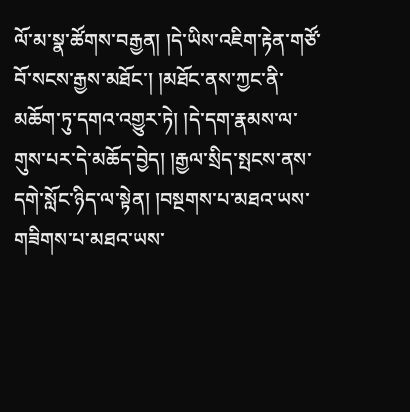ལོ་མ་སྣ་ཚོགས་བརྒྱན། །དེ་ཡིས་འཇིག་རྟེན་གཙོ་བོ་སངས་རྒྱས་མཐོང་། །མཐོང་ནས་ཀྱང་ནི་མཆོག་ཏུ་དགའ་འགྱུར་ཏེ། །དེ་དག་རྣམས་ལ་གུས་པར་དེ་མཆོད་བྱེད། །རྒྱལ་སྲིད་སྤངས་ནས་དགེ་སློང་ཉིད་ལ་སྟེན། །བསྔགས་པ་མཐའ་ཡས་གཟིགས་པ་མཐའ་ཡས་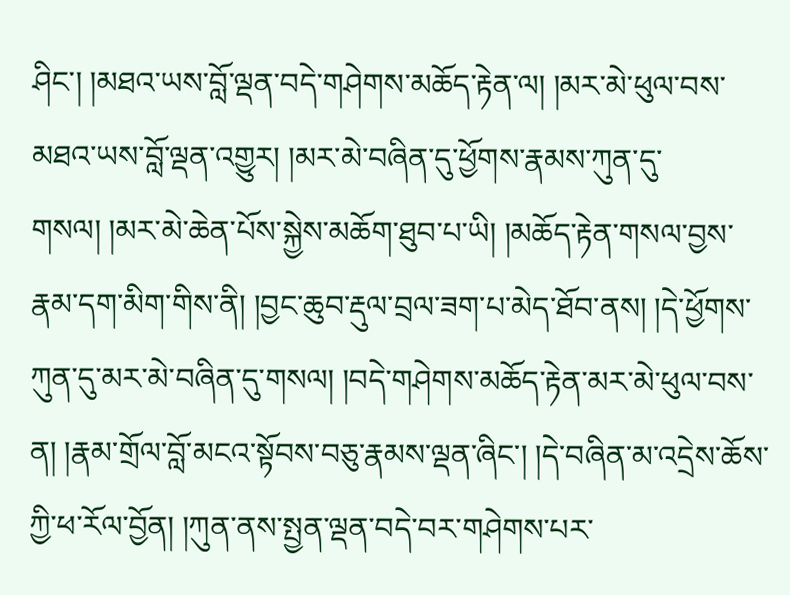ཤིང་། །མཐའ་ཡས་བློ་ལྡན་བདེ་གཤེགས་མཆོད་རྟེན་ལ། །མར་མེ་ཕུལ་བས་མཐའ་ཡས་བློ་ལྡན་འགྱུར། །མར་མེ་བཞིན་དུ་ཕྱོགས་རྣམས་ཀུན་དུ་གསལ། །མར་མེ་ཆེན་པོས་སྐྱེས་མཆོག་ཐུབ་པ་ཡི། །མཆོད་རྟེན་གསལ་བྱས་རྣམ་དག་མིག་གིས་ནི། །བྱང་ཆུབ་རྡུལ་བྲལ་ཟག་པ་མེད་ཐོབ་ནས། །དེ་ཕྱོགས་ཀུན་དུ་མར་མེ་བཞིན་དུ་གསལ། །བདེ་གཤེགས་མཆོད་རྟེན་མར་མེ་ཕུལ་བས་ན། །རྣམ་གྲོལ་བློ་མངའ་སྟོབས་བཅུ་རྣམས་ལྡན་ཞིང་། །དེ་བཞིན་མ་འདྲེས་ཆོས་ཀྱི་ཕ་རོལ་བྱོན། །ཀུན་ནས་སྤྱན་ལྡན་བདེ་བར་གཤེགས་པར་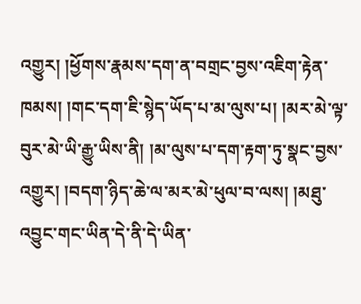འགྱུར། །ཕྱོགས་རྣམས་དག་ན་བགྲང་བྱས་འཇིག་རྟེན་ཁམས། །གང་དག་ཇི་སྙེད་ཡོད་པ་མ་ལུས་པ། །མར་མེ་ལྟ་བུར་མེ་ཡི་རྒྱུ་ཡིས་ནི། །མ་ལུས་པ་དག་རྟག་ཏུ་སྣང་བྱས་འགྱུར། །བདག་ཉིད་ཆེ་ལ་མར་མེ་ཕུལ་བ་ལས། །མཐུ་འབྱུང་གང་ཡིན་དེ་ནི་དེ་ཡིན་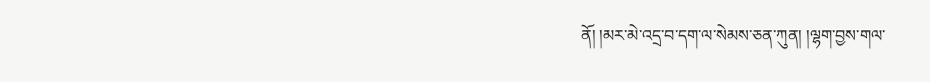ནོ། །མར་མེ་འདྲ་བ་དག་ལ་སེམས་ཅན་ཀུན། །ལྷག་བྱས་གལ་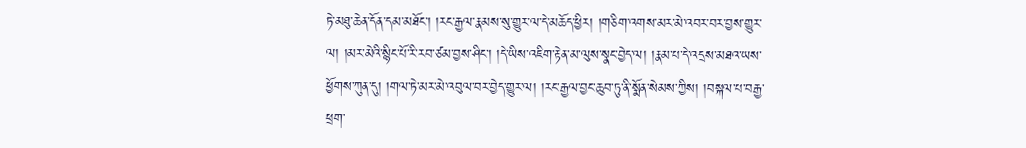ཏེ་མཐུ་ཆེན་དོན་དམ་མཐོང་། །རང་རྒྱལ་རྣམས་སུ་གྱུར་ལ་དེ་མཆོད་ཕྱིར། །གཅིག་འགས་མར་མེ་འབར་བར་བྱས་གྱུར་ལ། །མར་མེའི་སྙིང་པོ་རི་རབ་ཙམ་བྱས་ཤིང་། །དེ་ཡིས་འཇིག་རྟེན་མ་ལུས་སྣང་བྱེད་ལ། །རྣམ་པ་དེ་འདྲས་མཐའ་ཡས་ཕྱོགས་ཀུན་དུ། །གལ་ཏེ་མར་མེ་འབུལ་བར་བྱེད་གྱུར་ལ། །རང་རྒྱལ་བྱང་ཆུབ་ཏུ་ནི་སྨོན་སེམས་ཀྱིས། །བསྐལ་པ་བརྒྱ་ཕྲག་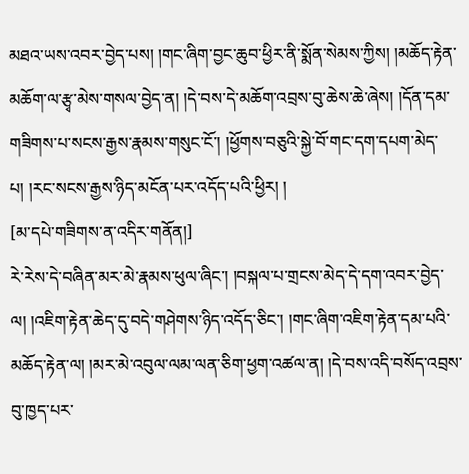མཐའ་ཡས་འབར་བྱེད་པས། །གང་ཞིག་བྱང་ཆུབ་ཕྱིར་ནི་སྨོན་སེམས་ཀྱིས། །མཆོད་རྟེན་མཆོག་ལ་རྩྭ་མེས་གསལ་བྱེད་ན། །དེ་བས་དེ་མཆོག་འབྲས་བུ་ཆེས་ཆེ་ཞེས། །དོན་དམ་གཟིགས་པ་སངས་རྒྱས་རྣམས་གསུང་ངོ་། །ཕྱོགས་བཅུའི་སྐྱེ་བོ་གང་དག་དཔག་མེད་པ། །རང་སངས་རྒྱས་ཉིད་མངོན་པར་འདོད་པའི་ཕྱིར། །
[མ་དཔེ་གཟིགས་ན་འདིར་གནོན།]
རེ་རེས་དེ་བཞིན་མར་མེ་རྣམས་ཕུལ་ཞིང་། །བསྐལ་པ་གྲངས་མེད་དེ་དག་འབར་བྱེད་ལ། །འཇིག་རྟེན་ཆེད་དུ་བདེ་གཤེགས་ཉིད་འདོད་ཅིང་། །གང་ཞིག་འཇིག་རྟེན་དམ་པའི་མཆོད་རྟེན་ལ། །མར་མེ་འབུལ་ལམ་ལན་ཅིག་ཕྱག་འཚལ་ན། །དེ་བས་འདི་བསོད་འབྲས་བུ་ཁྱད་པར་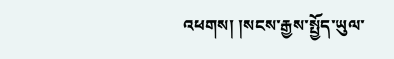འཕགས། །སངས་རྒྱས་སྤྱོད་ཡུལ་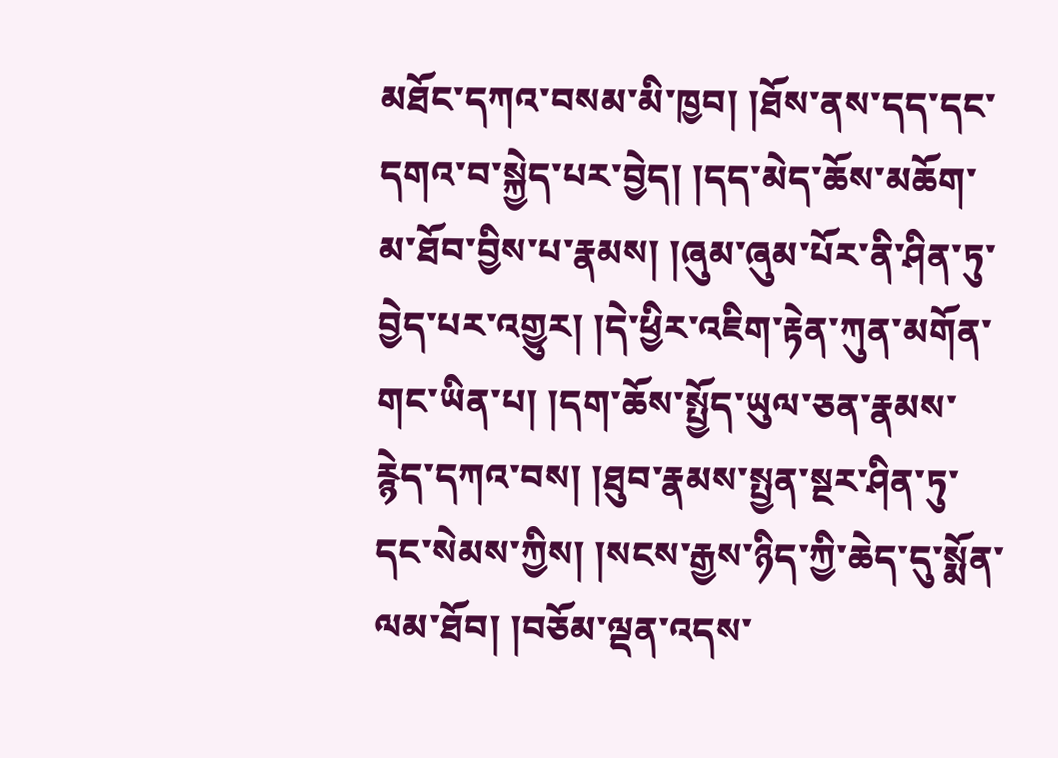མཐོང་དཀའ་བསམ་མི་ཁྱབ། །ཐོས་ནས་དད་དང་དགའ་བ་སྐྱེད་པར་བྱེད། །དད་མེད་ཆོས་མཆོག་མ་ཐོབ་བྱིས་པ་རྣམས། །ཞུམ་ཞུམ་པོར་ནི་ཤིན་ཏུ་བྱེད་པར་འགྱུར། །དེ་ཕྱིར་འཇིག་རྟེན་ཀུན་མགོན་གང་ཡིན་པ། །དག་ཆོས་སྤྱོད་ཡུལ་ཅན་རྣམས་རྙེད་དཀའ་བས། །ཐུབ་རྣམས་སྤྱན་སྔར་ཤིན་ཏུ་དང་སེམས་ཀྱིས། །སངས་རྒྱས་ཉིད་ཀྱི་ཆེད་དུ་སྨོན་ལམ་ཐོབ། །བཅོམ་ལྡན་འདས་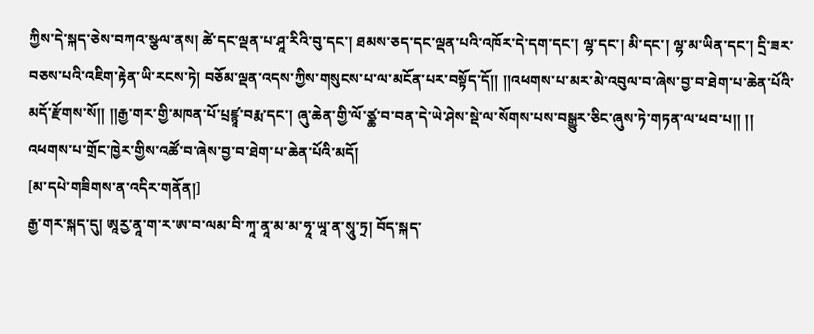ཀྱིས་དེ་སྐད་ཅེས་བཀའ་སྩལ་ནས། ཚེ་དང་ལྡན་པ་ཤཱ་རིའི་བུ་དང་། ཐམས་ཅད་དང་ལྡན་པའི་འཁོར་དེ་དག་དང་། ལྷ་དང་། མི་དང་། ལྷ་མ་ཡིན་དང་། དྲི་ཟར་བཅས་པའི་འཇིག་རྟེན་ཡི་རངས་ཏེ། བཅོམ་ལྡན་འདས་ཀྱིས་གསུངས་པ་ལ་མངོན་པར་བསྟོད་དོ།། །།འཕགས་པ་མར་མེ་འབུལ་བ་ཞེས་བྱ་བ་ཐེག་པ་ཆེན་པོའི་མདོ་རྫོགས་སོ།། །།རྒྱ་གར་གྱི་མཁན་པོ་པྲཛྙཱ་བརྨ་དང་། ཞུ་ཆེན་གྱི་ལོ་ཙྪ་བ་བན་དེ་ཡེ་ཤེས་སྡེ་ལ་སོགས་པས་བསྒྱུར་ཅིང་ཞུས་ཏེ་གཏན་ལ་ཕབ་པ།། །།
འཕགས་པ་གྲོང་ཁྱེར་གྱིས་འཚོ་བ་ཞེས་བྱ་བ་ཐེག་པ་ཆེན་པོའི་མདོ།
[མ་དཔེ་གཟིགས་ན་འདིར་གནོན།]
རྒྱ་གར་སྐད་དུ། ཨཱཪྱ་ནཱ་ག་ར་ཨ་བ་ལམ་བི་ཀཱ་ནཱ་མ་མ་ཧཱ་ཡཱ་ན་སཱུ་ཏྲ། བོད་སྐད་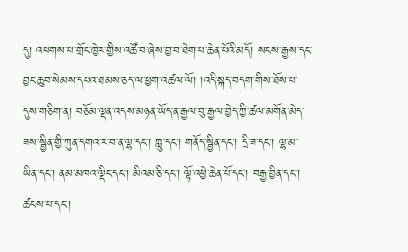དུ། འཕགས་པ་གྲོང་ཁྱེར་གྱིས་འཚོ་བ་ཞེས་བྱ་བ་ཐེག་པ་ཆེན་པོའི་མདོ། སངས་རྒྱས་དང་བྱང་ཆུབ་སེམས་དཔའ་ཐམས་ཅད་ལ་ཕྱག་འཚལ་ལོ། །འདི་སྐད་བདག་གིས་ཐོས་པ་དུས་གཅིག་ན། བཅོམ་ལྡན་འདས་མཉན་ཡོད་ན་རྒྱལ་བུ་རྒྱལ་བྱེད་ཀྱི་ཚལ་མགོན་མེད་ཟས་སྦྱིན་གྱི་ཀུན་དགའ་ར་བ་ན་ལྷ་དང་། ཀླུ་དང་། གནོད་སྦྱིན་དང་། དྲི་ཟ་དང་། ལྷ་མ་ཡིན་དང་། ནམ་མཁའ་ལྡིང་དང་། མིའམ་ཅི་དང་། ལྟོ་འཕྱེ་ཆེན་པོ་དང་། བརྒྱ་བྱིན་དང་། ཚངས་པ་དང་།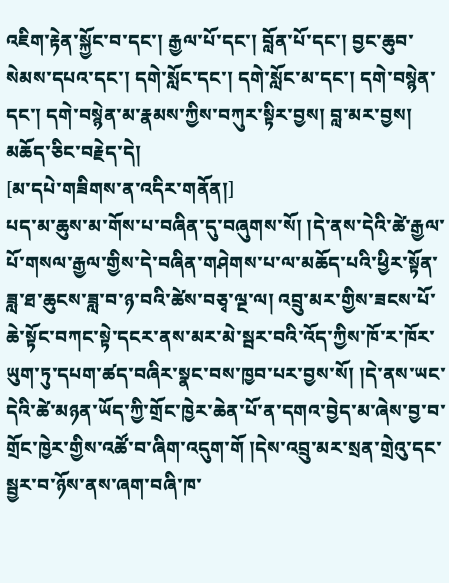འཇིག་རྟེན་སྐྱོང་བ་དང་། རྒྱལ་པོ་དང་། བློན་པོ་དང་། བྱང་ཆུབ་སེམས་དཔའ་དང་། དགེ་སློང་དང་། དགེ་སློང་མ་དང་། དགེ་བསྙེན་དང་། དགེ་བསྙེན་མ་རྣམས་ཀྱིས་བཀུར་སྟིར་བྱས། བླ་མར་བྱས། མཆོད་ཅིང་བརྗེད་དེ།
[མ་དཔེ་གཟིགས་ན་འདིར་གནོན།]
པད་མ་ཆུས་མ་གོས་པ་བཞིན་དུ་བཞུགས་སོ། །དེ་ནས་དེའི་ཚེ་རྒྱལ་པོ་གསལ་རྒྱལ་གྱིས་དེ་བཞིན་གཤེགས་པ་ལ་མཆོད་པའི་ཕྱིར་སྟོན་ཟླ་ཐ་ཆུངས་ཟླ་བ་ཉ་བའི་ཚེས་བཅྭ་ལྔ་ལ། འབྲུ་མར་གྱིས་ཟངས་པོ་ཆེ་སྟོང་བཀང་སྟེ་དངར་ནས་མར་མེ་སྦར་བའི་འོད་ཀྱིས་ཁོ་ར་ཁོར་ཡུག་ཏུ་དཔག་ཚད་བཞིར་སྣང་བས་ཁྱབ་པར་བྱས་སོ། །དེ་ནས་ཡང་དེའི་ཚེ་མཉན་ཡོད་ཀྱི་གྲོང་ཁྱེར་ཆེན་པོ་ན་དགའ་བྱེད་མ་ཞེས་བྱ་བ་གྲོང་ཁྱེར་གྱིས་འཚོ་བ་ཞིག་འདུག་གོ །དེས་འབྲུ་མར་སྲན་གྲེའུ་དང་སྦྱར་བ་ཉོས་ནས་ཞག་བཞི་ཁ་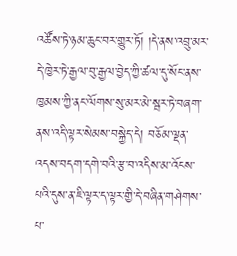འཚོས་ཏེ་ཉམ་ཆུང་བར་གྱུར་ཏོ། །དེ་ནས་འབྲུ་མར་དེ་ཁྱེར་ཏེ་རྒྱལ་བུ་རྒྱལ་བྱེད་ཀྱི་ཚལ་དུ་སོང་ནས་ཁྱམས་ཀྱི་ནང་ལོགས་སུ་མར་མེ་སྦར་ཏེ་བཞག་ནས་འདི་ལྟར་སེམས་བསྐྱེད་དེ། བཅོམ་ལྡན་འདས་བདག་དགེ་བའི་རྩ་བ་འདིས་མ་འོངས་པའི་དུས་ན་ཇི་ལྟར་ད་ལྟར་གྱི་དེ་བཞིན་གཤེགས་པ་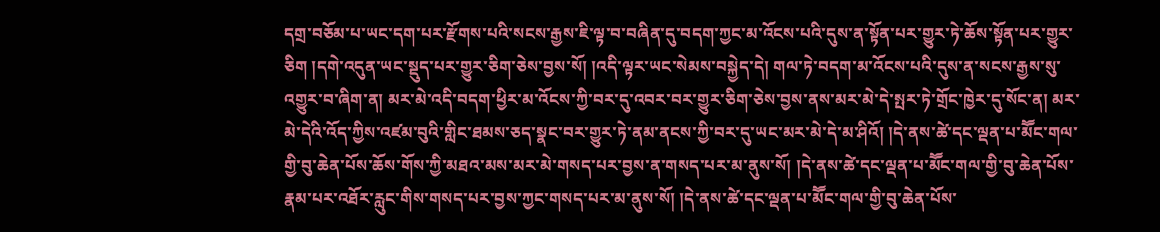དགྲ་བཅོམ་པ་ཡང་དག་པར་རྫོགས་པའི་སངས་རྒྱས་ཇི་ལྟ་བ་བཞིན་དུ་བདག་ཀྱང་མ་འོངས་པའི་དུས་ན་སྟོན་པར་གྱུར་ཏེ་ཆོས་སྟོན་པར་གྱུར་ཅིག །དགེ་འདུན་ཡང་སྡུད་པར་གྱུར་ཅིག་ཅེས་བྱས་སོ། །འདི་ལྟར་ཡང་སེམས་བསྐྱེད་དེ། གལ་ཏེ་བདག་མ་འོངས་པའི་དུས་ན་སངས་རྒྱས་སུ་འགྱུར་བ་ཞིག་ན། མར་མེ་འདི་བདག་ཕྱིར་མ་འོངས་ཀྱི་བར་དུ་འབར་བར་གྱུར་ཅིག་ཅེས་བྱས་ནས་མར་མེ་དེ་སྤར་ཏེ་གྲོང་ཁྱེར་དུ་སོང་ན། མར་མེ་དེའི་འོད་ཀྱིས་འཛམ་བུའི་གླིང་ཐམས་ཅད་སྣང་བར་གྱུར་ཏེ་ནམ་ནངས་ཀྱི་བར་དུ་ཡང་མར་མེ་དེ་མ་ཤིའོ། །དེ་ནས་ཚེ་དང་ལྡན་པ་མཽང་གལ་གྱི་བུ་ཆེན་པོས་ཆོས་གོས་ཀྱི་མཐའ་མས་མར་མེ་གསད་པར་བྱས་ན་གསད་པར་མ་ནུས་སོ། །དེ་ནས་ཚེ་དང་ལྡན་པ་མཽང་གལ་གྱི་བུ་ཆེན་པོས་རྣམ་པར་འཐོར་རླུང་གིས་གསད་པར་བྱས་ཀྱང་གསད་པར་མ་ནུས་སོ། །དེ་ནས་ཚེ་དང་ལྡན་པ་མཽང་གལ་གྱི་བུ་ཆེན་པོས་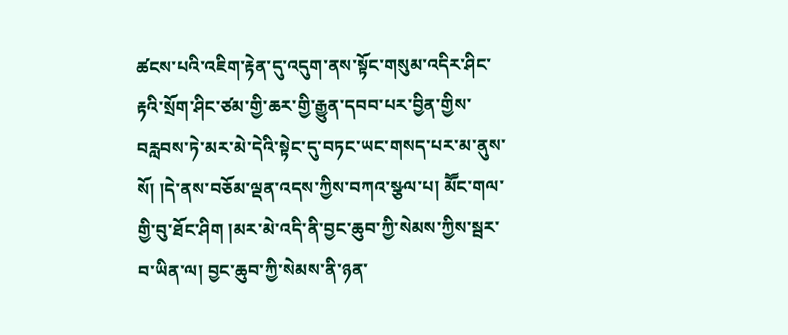ཚངས་པའི་འཇིག་རྟེན་དུ་འདུག་ནས་སྟོང་གསུམ་འདིར་ཤིང་རྟའི་སྲོག་ཤིང་ཙམ་གྱི་ཆར་གྱི་རྒྱུན་དབབ་པར་བྱིན་གྱིས་བརླབས་ཏེ་མར་མེ་དེའི་སྟེང་དུ་བཏང་ཡང་གསད་པར་མ་ནུས་སོ། །དེ་ནས་བཅོམ་ལྡན་འདས་ཀྱིས་བཀའ་སྩལ་པ། མཽང་གལ་གྱི་བུ་ཐོང་ཤིག །མར་མེ་འདི་ནི་བྱང་ཆུབ་ཀྱི་སེམས་ཀྱིས་སྦར་བ་ཡིན་ལ། བྱང་ཆུབ་ཀྱི་སེམས་ནི་ཉན་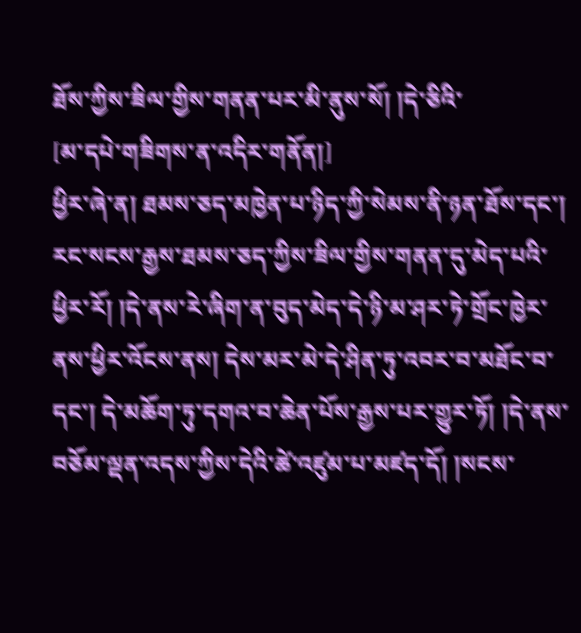ཐོས་ཀྱིས་ཟིལ་གྱིས་གནན་པར་མི་ནུས་སོ། །དེ་ཅིའི་
[མ་དཔེ་གཟིགས་ན་འདིར་གནོན།]
ཕྱིར་ཞེ་ན། ཐམས་ཅད་མཁྱེན་པ་ཉིད་ཀྱི་སེམས་ནི་ཉན་ཐོས་དང་། རང་སངས་རྒྱས་ཐམས་ཅད་ཀྱིས་ཟིལ་གྱིས་གནན་དུ་མེད་པའི་ཕྱིར་རོ། །དེ་ནས་རེ་ཞིག་ན་བུད་མེད་དེ་ཉི་མ་ཤར་ཏེ་གྲོང་ཁྱེར་ནས་ཕྱིར་འོངས་ནས། དེས་མར་མེ་དེ་ཤིན་ཏུ་འབར་བ་མཐོང་བ་དང་། དེ་མཆོག་ཏུ་དགའ་བ་ཆེན་པོས་རྒྱས་པར་གྱུར་ཏོ། །དེ་ནས་བཅོམ་ལྡན་འདས་ཀྱིས་དེའི་ཚེ་འཛུམ་པ་མཛད་དོ། །སངས་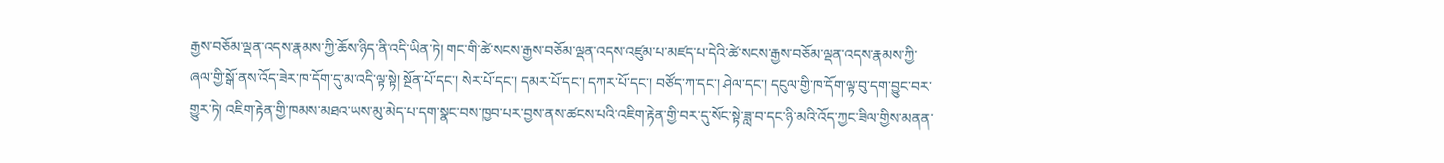རྒྱས་བཅོམ་ལྡན་འདས་རྣམས་ཀྱི་ཆོས་ཉིད་ནི་འདི་ཡིན་ཏེ། གང་གི་ཚེ་སངས་རྒྱས་བཅོམ་ལྡན་འདས་འཛུམ་པ་མཛད་པ་དེའི་ཚེ་སངས་རྒྱས་བཅོམ་ལྡན་འདས་རྣམས་ཀྱི་ཞལ་གྱི་སྒོ་ནས་འོད་ཟེར་ཁ་དོག་དུ་མ་འདི་ལྟ་སྟེ། སྔོན་པོ་དང་། སེར་པོ་དང་། དམར་པོ་དང་། དཀར་པོ་དང་། བཙོད་ཀ་དང་། ཤེལ་དང་། དངུལ་གྱི་ཁ་དོག་ལྟ་བུ་དག་བྱུང་བར་གྱུར་ཏེ། འཇིག་རྟེན་གྱི་ཁམས་མཐའ་ཡས་མུ་མེད་པ་དག་སྣང་བས་ཁྱབ་པར་བྱས་ནས་ཚངས་པའི་འཇིག་རྟེན་གྱི་བར་དུ་སོང་སྟེ་ཟླ་བ་དང་ཉི་མའི་འོད་ཀྱང་ཟིལ་གྱིས་མནན་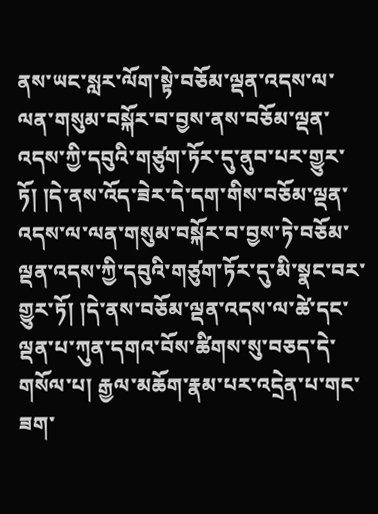ནས་ཡང་སླར་ལོག་སྟེ་བཅོམ་ལྡན་འདས་ལ་ལན་གསུམ་བསྐོར་བ་བྱས་ནས་བཅོམ་ལྡན་འདས་ཀྱི་དབུའི་གཙུག་ཏོར་དུ་ནུབ་པར་གྱུར་ཏོ། །དེ་ནས་འོད་ཟེར་དེ་དག་གིས་བཅོམ་ལྡན་འདས་ལ་ལན་གསུམ་བསྐོར་བ་བྱས་ཏེ་བཅོམ་ལྡན་འདས་ཀྱི་དབུའི་གཙུག་ཏོར་དུ་མི་སྣང་བར་གྱུར་ཏོ། །དེ་ནས་བཅོམ་ལྡན་འདས་ལ་ཚེ་དང་ལྡན་པ་ཀུན་དགའ་བོས་ཚིགས་སུ་བཅད་དེ་གསོལ་པ། རྒྱལ་མཆོག་རྣམ་པར་འདྲེན་པ་གང་ཟག་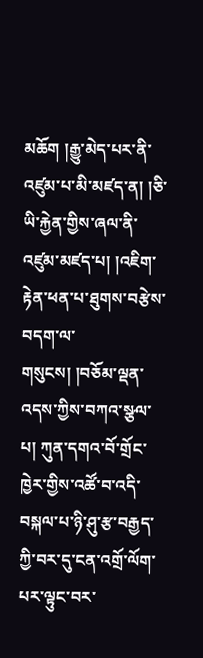མཆོག །རྒྱུ་མེད་པར་ནི་འཛུམ་པ་མི་མཛད་ན། །ཅི་ཡི་རྐྱེན་གྱིས་ཞལ་ནི་འཛུམ་མཛད་པ། །འཇིག་རྟེན་ཕན་པ་ཐུགས་བརྩེས་བདག་ལ་གསུངས། །བཅོམ་ལྡན་འདས་ཀྱིས་བཀའ་སྩལ་པ། ཀུན་དགའ་བོ་གྲོང་ཁྱེར་གྱིས་འཚོ་བ་འདི་བསྐལ་པ་ཉི་ཤུ་རྩ་བརྒྱད་ཀྱི་བར་དུ་ངན་འགྲོ་ལོག་པར་ལྟུང་བར་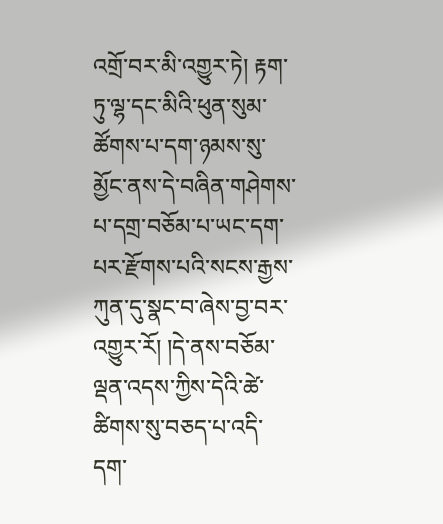འགྲོ་བར་མི་འགྱུར་ཏེ། རྟག་ཏུ་ལྷ་དང་མིའི་ཕུན་སུམ་ཚོགས་པ་དག་ཉམས་སུ་མྱོང་ནས་དེ་བཞིན་གཤེགས་པ་དགྲ་བཅོམ་པ་ཡང་དག་པར་རྫོགས་པའི་སངས་རྒྱས་ཀུན་དུ་སྣང་བ་ཞེས་བྱ་བར་འགྱུར་རོ། །དེ་ནས་བཅོམ་ལྡན་འདས་ཀྱིས་དེའི་ཚེ་ཚིགས་སུ་བཅད་པ་འདི་དག་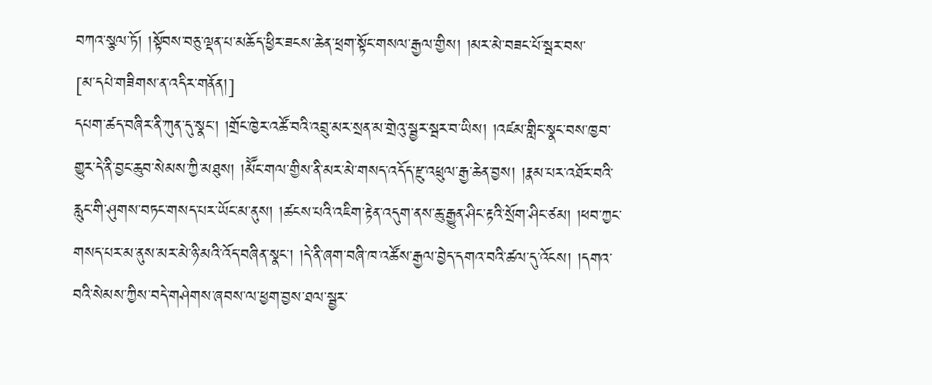བཀའ་སྩལ་ཏོ། །སྟོབས་བཅུ་ལྡན་པ་མཆོད་ཕྱིར་ཟངས་ཆེན་ཕྲག་སྟོང་གསལ་རྒྱལ་གྱིས། །མར་མེ་བཟང་པོ་སྦར་བས་
[མ་དཔེ་གཟིགས་ན་འདིར་གནོན།]
དཔག་ཚད་བཞིར་ནི་ཀུན་དུ་སྣང་། །གྲོང་ཁྱེར་འཚོ་བའི་འབྲུ་མར་སྲན་མ་གྲེའུ་སྦྱར་སྦར་བ་ཡིས། །འཛམ་གླིང་སྣང་བས་ཁྱབ་གྱུར་དེ་ནི་བྱང་ཆུབ་སེམས་ཀྱི་མཐུས། །མཽང་གལ་གྱིས་ནི་མར་མེ་གསད་འདོད་རྫུ་འཕྲུལ་རྒྱ་ཆེན་བྱས། །རྣམ་པར་འཐོར་བའི་རླུང་གི་ཤུགས་བཏང་གསད་པར་ཡོང་མ་ནུས། །ཚངས་པའི་འཇིག་རྟེན་འདུག་ནས་ཆུ་རྒྱུན་ཤིང་རྟའི་སྲོག་ཤིང་ཙམ། །ཕབ་ཀྱང་གསད་པར་མ་ནུས་མར་མེ་ཉི་མའི་འོད་བཞིན་སྣང་། །དེ་ནི་ཞག་བཞི་ཁ་འཚོས་རྒྱལ་བྱེད་དགའ་བའི་ཚལ་དུ་འོངས། །དགའ་བའི་སེམས་ཀྱིས་བདེ་གཤེགས་ཞབས་ལ་ཕྱག་བྱས་ཐལ་སྦྱར་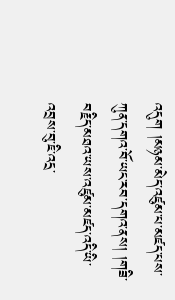འདུག །མཉམ་མེད་འཛུམ་པ་མཛད་པས་ཀུན་དགའ་བོ་ཡང་རབ་དགའ་ནས། །གཟི་བརྗིད་མཐའ་ཡས་འཛུམ་མཛད་འདི་ཡི་འབྲས་བུ་ཇི་འདྲ་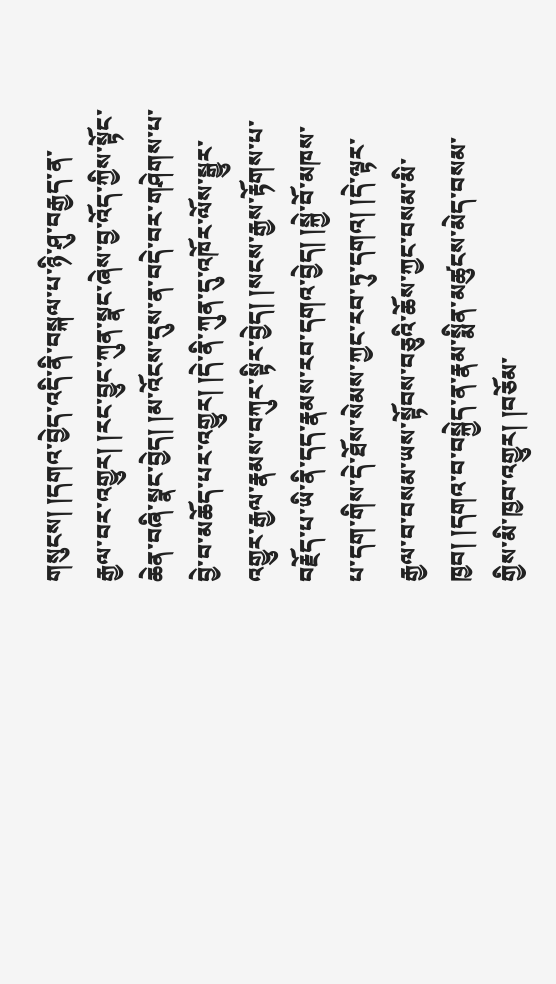གསུངས། །དགའ་བྱེད་འདི་ནི་བསྐལ་པ་ཉི་ཤུ་བརྒྱད་ན་རྒྱལ་བར་འགྱུར། །རང་བྱུང་ཀུན་སྣང་ཞེས་བྱ་འོད་ཀྱིས་སྟོང་ཆེན་བཞི་སྣང་བྱེད། །མ་འོངས་དུས་ན་བདེ་བར་གཤེགས་པ་བྱེ་བ་མཆོད་པར་འགྱུར། །དེ་ནི་ཀུན་དུ་འཁོར་ལོས་སྒྱུར་འགྱུར་རྒྱལ་རྣམས་བཀུར་སྟིར་བྱེད། །སངས་རྒྱས་རྟོགས་པ་བརྗོད་པ་ཡི་ནི་དད་རྣམས་རབ་དགའ་བྱེད། །སྐྱེ་བོ་མཁས་པ་དག་གིས་དེ་ཐོས་སེམས་ཀྱང་རབ་ཏུ་དགའ། །དེ་ལྟར་རྒྱལ་བ་བསམ་ཡས་སྟོབས་བཅུའི་ཆོས་ཀྱང་བསམ་མི་ཁྱབ། །དགའ་བ་བསྐྱེད་ན་རྣམ་སྨིན་མཚུངས་མེད་བསམ་གྱིས་མི་ཁྱབ་འགྱུར། །བཅོམ་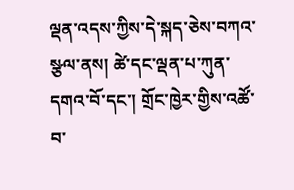ལྡན་འདས་ཀྱིས་དེ་སྐད་ཅེས་བཀའ་སྩལ་ནས། ཚེ་དང་ལྡན་པ་ཀུན་དགའ་བོ་དང་། གྲོང་ཁྱེར་གྱིས་འཚོ་བ་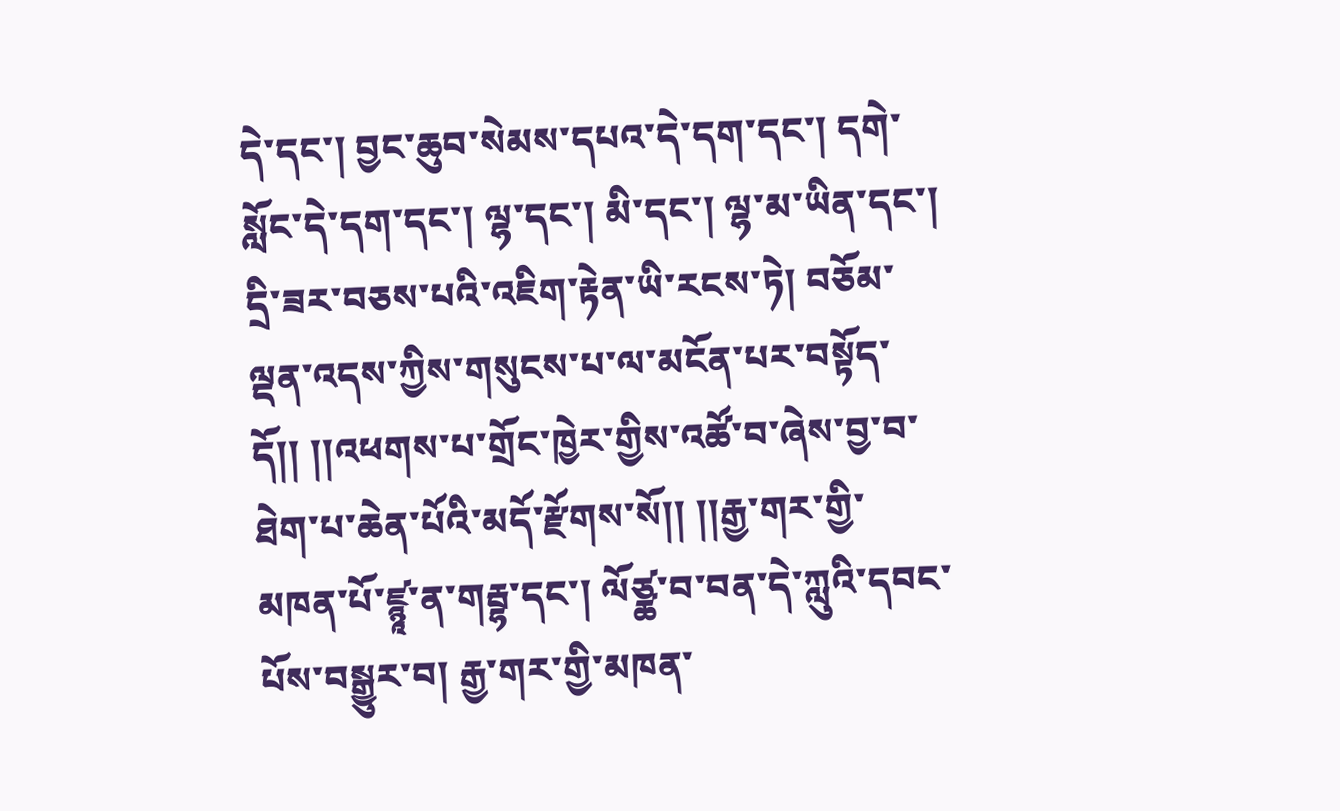དེ་དང་། བྱང་ཆུབ་སེམས་དཔའ་དེ་དག་དང་། དགེ་སློང་དེ་དག་དང་། ལྷ་དང་། མི་དང་། ལྷ་མ་ཡིན་དང་། དྲི་ཟར་བཅས་པའི་འཇིག་རྟེན་ཡི་རངས་ཏེ། བཅོམ་ལྡན་འདས་ཀྱིས་གསུངས་པ་ལ་མངོན་པར་བསྟོད་དོ།། །།འཕགས་པ་གྲོང་ཁྱེར་གྱིས་འཚོ་བ་ཞེས་བྱ་བ་ཐེག་པ་ཆེན་པོའི་མདོ་རྫོགས་སོ།། །།རྒྱ་གར་གྱི་མཁན་པོ་ཛྙཱ་ན་གརྦྷ་དང་། ལོཙྪ་བ་བན་དེ་ཀླུའི་དབང་པོས་བསྒྱུར་བ། རྒྱ་གར་གྱི་མཁན་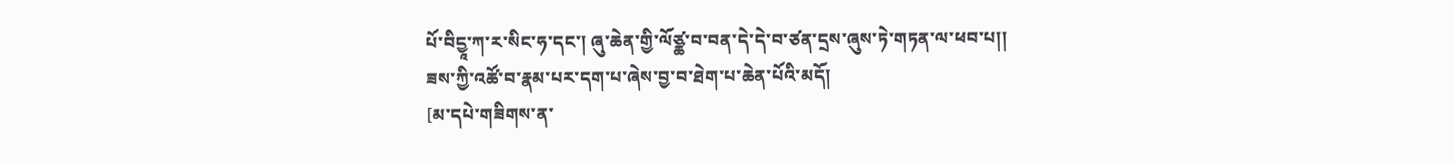པོ་བིདྱཱ་ཀ་ར་སིང་ཧ་དང་། ཞུ་ཆེན་གྱི་ལོཙྪ་བ་བན་དེ་དེ་བ་ཙན་དྲས་ཞུས་ཏེ་གཏན་ལ་ཕབ་པ།།
ཟས་ཀྱི་འཚོ་བ་རྣམ་པར་དག་པ་ཞེས་བྱ་བ་ཐེག་པ་ཆེན་པོའི་མདོ།
[མ་དཔེ་གཟིགས་ན་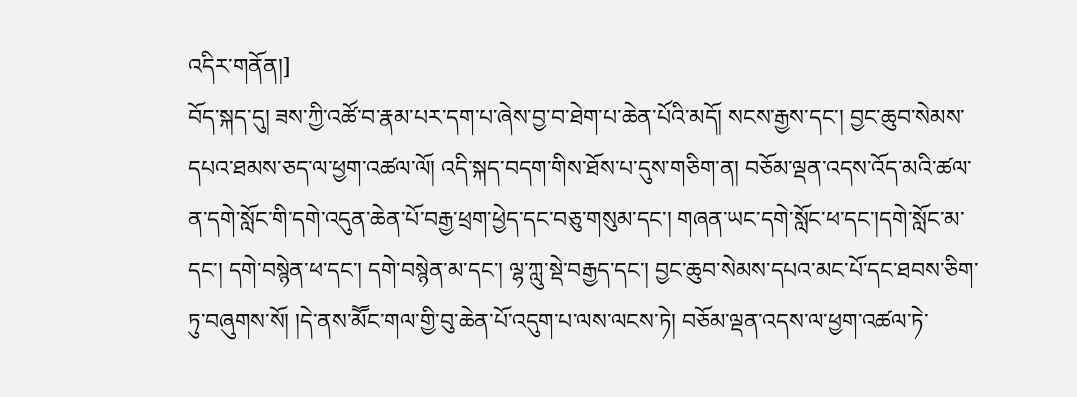འདིར་གནོན།]
བོད་སྐད་དུ། ཟས་ཀྱི་འཚོ་བ་རྣམ་པར་དག་པ་ཞེས་བྱ་བ་ཐེག་པ་ཆེན་པོའི་མདོ། སངས་རྒྱས་དང་། བྱང་ཆུབ་སེམས་དཔའ་ཐམས་ཅད་ལ་ཕྱག་འཚལ་ལོ། འདི་སྐད་བདག་གིས་ཐོས་པ་དུས་གཅིག་ན། བཅོམ་ལྡན་འདས་འོད་མའི་ཚལ་ན་དགེ་སློང་གི་དགེ་འདུན་ཆེན་པོ་བརྒྱ་ཕྲག་ཕྱེད་དང་བཅུ་གསུམ་དང་། གཞན་ཡང་དགེ་སློང་ཕ་དང་།དགེ་སློང་མ་དང་། དགེ་བསྙེན་ཕ་དང་། དགེ་བསྙེན་མ་དང་། ལྷ་ཀླུ་སྡེ་བརྒྱད་དང་། བྱང་ཆུབ་སེམས་དཔའ་མང་པོ་དང་ཐབས་ཅིག་ཏུ་བཞུགས་སོ། །དེ་ནས་མཽང་གལ་གྱི་བུ་ཆེན་པོ་འདུག་པ་ལས་ལངས་ཏེ། བཅོམ་ལྡན་འདས་ལ་ཕྱག་འཚལ་ཏེ་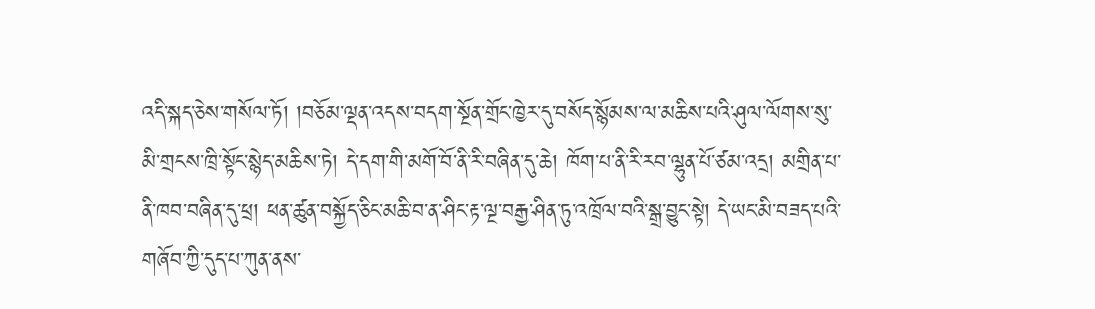འདི་སྐད་ཅེས་གསོལ་ཏོ། །བཅོམ་ལྡན་འདས་བདག་སྔོན་གྲོང་ཁྱེར་དུ་བསོད་སྙོམས་ལ་མཆིས་པའི་ཤུལ་ལོགས་སུ་མི་གྲངས་ཁྲི་སྟོང་སྙེད་མཆིས་ཏེ། དེ་དག་གི་མགོ་བོ་ནི་རི་བཞིན་དུ་ཆེ། ཁོག་པ་ནི་རི་རབ་ལྷུན་པོ་ཙམ་འདྲ། མགྲིན་པ་ནི་ཁབ་བཞིན་དུ་ཕྲ། ཕན་ཚུན་བསྐྱོད་ཅིང་མཆི་བ་ན་ཤིང་རྟ་ལྔ་བརྒྱ་ཤིན་ཏུ་འཁྲོལ་བའི་སྒྲ་བྱུང་སྟེ། དེ་ཡང་མི་བཟད་པའི་གཞོབ་ཀྱི་དུད་པ་ཀུན་ནས་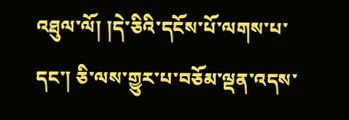འཐུལ་ལོ། །དེ་ཅིའི་དངོས་པོ་ལགས་པ་དང་། ཅི་ལས་གྱུར་པ་བཅོམ་ལྡན་འདས་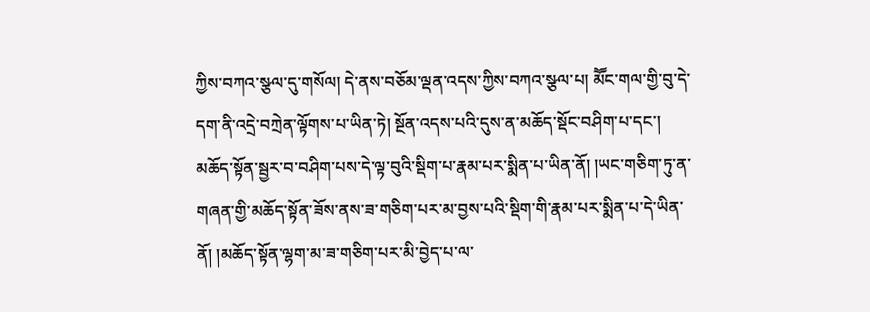ཀྱིས་བཀའ་སྩལ་དུ་གསོལ། དེ་ནས་བཅོམ་ལྡན་འདས་ཀྱིས་བཀའ་སྩལ་པ། མཽང་གལ་གྱི་བུ་དེ་དག་ནི་འདྲེ་བཀྲེན་ལྟོགས་པ་ཡིན་ཏེ། སྔོན་འདས་པའི་དུས་ན་མཆོད་སྡོང་བཤིག་པ་དང་། མཆོད་སྟོན་སྦྱར་བ་བཤིག་པས་དེ་ལྟ་བུའི་སྡིག་པ་རྣམ་པར་སྨིན་པ་ཡིན་ནོ། །ཡང་གཅིག་ཏུ་ན་གཞན་གྱི་མཆོད་སྟོན་ཟོས་ནས་ཟ་གཅིག་པར་མ་བྱས་པའི་སྡིག་གི་རྣམ་པར་སྨིན་པ་དེ་ཡིན་ནོ། །མཆོད་སྟོན་ལྷག་མ་ཟ་གཅིག་པར་མི་བྱེད་པ་ལ་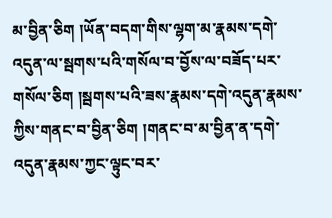མ་བྱིན་ཅིག །ཡོན་བདག་གིས་ལྷག་མ་རྣམས་དགེ་འདུན་ལ་སྦགས་པའི་གསོལ་བ་བྱོས་ལ་བཟོད་པར་གསོལ་ཅིག །སྦགས་པའི་ཟས་རྣམས་དགེ་འདུན་རྣམས་ཀྱིས་གནང་བ་བྱིན་ཅིག །གནང་བ་མ་བྱིན་ན་དགེ་འདུན་རྣམས་ཀྱང་ལྟུང་བར་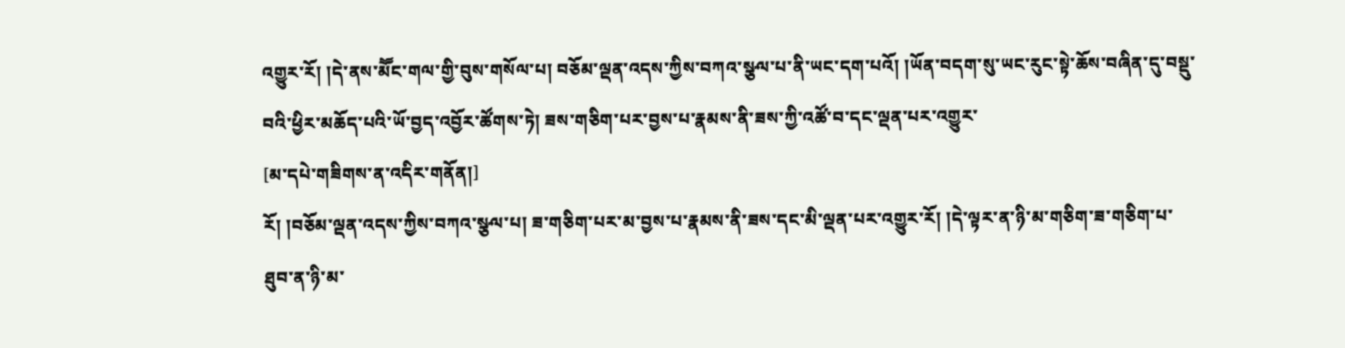འགྱུར་རོ། །དེ་ནས་མཽང་གལ་གྱི་བུས་གསོལ་པ། བཅོམ་ལྡན་འདས་ཀྱིས་བཀའ་སྩལ་པ་ནི་ཡང་དག་པའོ། །ཡོན་བདག་སུ་ཡང་རུང་སྟེ་ཆོས་བཞིན་དུ་བསྡུ་བའི་ཕྱིར་མཆོད་པའི་ཡོ་བྱད་འབྱོར་ཚོགས་ཏེ། ཟས་གཅིག་པར་བྱས་པ་རྣམས་ནི་ཟས་ཀྱི་འཚོ་བ་དང་ལྡན་པར་འགྱུར་
[མ་དཔེ་གཟིགས་ན་འདིར་གནོན།]
རོ། །བཅོམ་ལྡན་འདས་ཀྱིས་བཀའ་སྩལ་པ། ཟ་གཅིག་པར་མ་བྱས་པ་རྣམས་ནི་ཟས་དང་མི་ལྡན་པར་འགྱུར་རོ། །དེ་ལྟར་ན་ཉི་མ་གཅིག་ཟ་གཅིག་པ་ཐུབ་ན་ཉི་མ་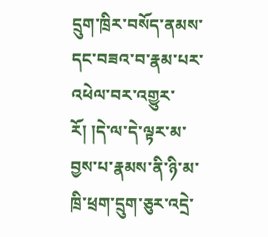དྲུག་ཁྲིར་བསོད་ནམས་དང་བཟའ་བ་རྣམ་པར་འཕེལ་བར་འགྱུར་རོ། །དེ་ལ་དེ་ལྟར་མ་བྱས་པ་རྣམས་ནི་ཉི་མ་ཁྲི་ཕྲག་དྲུག་ཅུར་འདྲེ་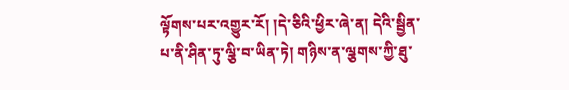ལྟོགས་པར་འགྱུར་རོ། །དེ་ཅིའི་ཕྱིར་ཞེ་ན། དེའི་སྦྱིན་པ་ནི་ཤིན་ཏུ་ལྕི་བ་ཡིན་ཏེ། གཉིས་ན་ལྕགས་ཀྱི་ཐུ་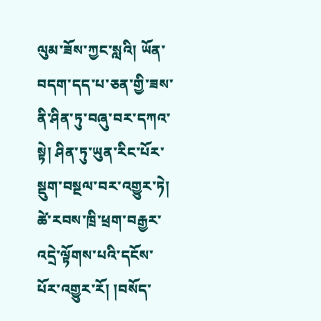ལུམ་ཟོས་ཀྱང་སླའི། ཡོན་བདག་དད་པ་ཅན་གྱི་ཟས་ནི་ཤིན་ཏུ་བཞུ་བར་དཀའ་སྟེ། ཤིན་ཏུ་ཡུན་རིང་པོར་སྡུག་བསྔལ་བར་འགྱུར་ཏེ། ཚེ་རབས་ཁྲི་ཕྲག་བརྒྱར་འདྲེ་ལྟོགས་པའི་དངོས་པོར་འགྱུར་རོ། །བསོད་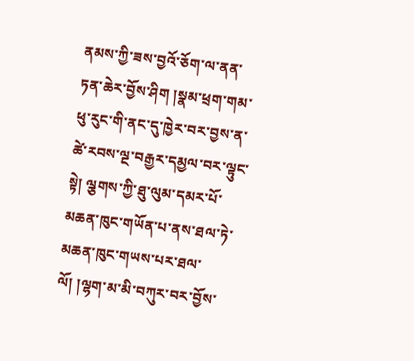ནམས་ཀྱི་ཟས་བྱའོ་ཅོག་ལ་ནན་ཏན་ཆེར་བྱོས་ཤིག །སྣམ་ཕྲག་གམ་ཕུ་རུང་གི་ནང་དུ་ཁྱེར་བར་བྱས་ན་ཚེ་རབས་ལྔ་བརྒྱར་དམྱལ་བར་ལྟུང་སྟེ། ལྕགས་ཀྱི་ཐུ་ལུམ་དམར་པོ་མཆན་ཁུང་གཡོན་པ་ནས་ཐལ་ཏེ་མཆན་ཁུང་གཡས་པར་ཐལ་ལོ། །ལྷག་མ་མི་བཀུར་བར་བྱོས་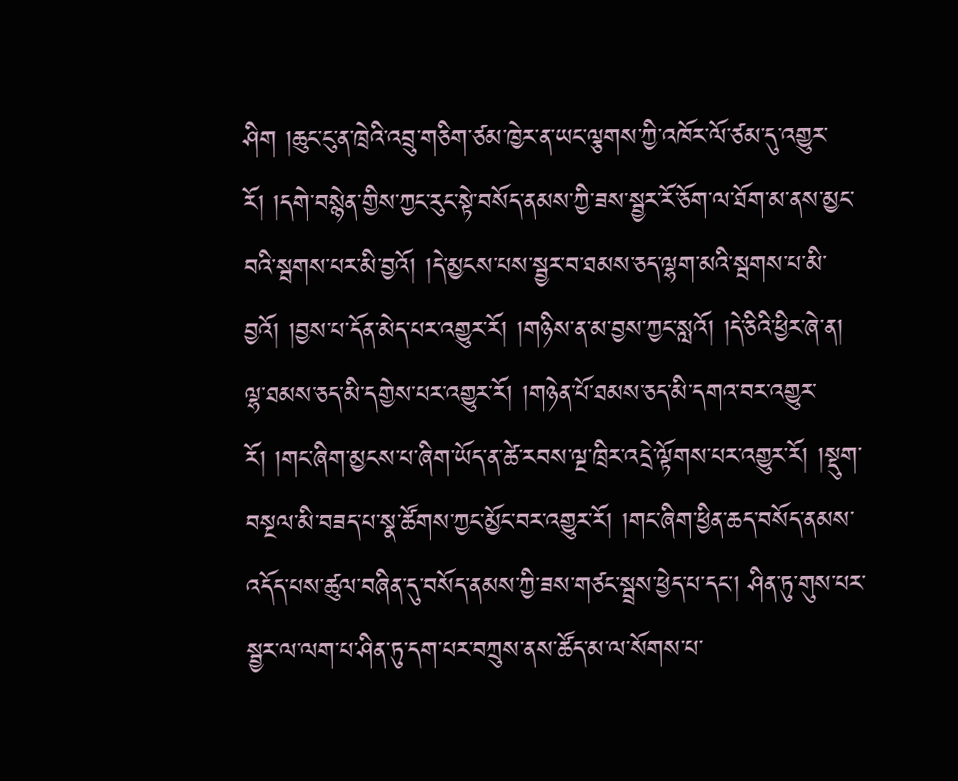ཤིག །ཆུང་ངུ་ན་ཁྲེའི་འབྲུ་གཅིག་ཙམ་ཁྱེར་ན་ཡང་ལྕགས་ཀྱི་འཁོར་ལོ་ཙམ་དུ་འགྱུར་རོ། །དགེ་བསྙེན་གྱིས་ཀྱང་རུང་སྟེ་བསོད་ནམས་ཀྱི་ཟས་སྦྱར་རོ་ཅོག་ལ་ཐོག་མ་ནས་མྱང་བའི་སྦགས་པར་མི་བྱའོ། །དེ་མྱངས་པས་སྦྱར་བ་ཐམས་ཅད་ལྷག་མའི་སྦགས་པ་མི་བྱའོ། །བྱས་པ་དོན་མེད་པར་འགྱུར་རོ། །གཉིས་ན་མ་བྱས་ཀྱང་སླའོ། །དེ་ཅིའི་ཕྱིར་ཞེ་ན། ལྷ་ཐམས་ཅད་མི་དགྱེས་པར་འགྱུར་རོ། །གཉེན་པོ་ཐམས་ཅད་མི་དགའ་བར་འགྱུར་རོ། །གང་ཞིག་མྱངས་པ་ཞིག་ཡོད་ན་ཚེ་རབས་ལྔ་ཁྲིར་འདྲེ་ལྟོགས་པར་འགྱུར་རོ། །སྡུག་བསྔལ་མི་བཟད་པ་སྣ་ཚོགས་ཀྱང་མྱོང་བར་འགྱུར་རོ། །གང་ཞིག་ཕྱིན་ཆད་བསོད་ནམས་འདོད་པས་ཚུལ་བཞིན་དུ་བསོད་ནམས་ཀྱི་ཟས་གཙང་སྦྲས་ཕྱེད་པ་དང་། ཤིན་ཏུ་གུས་པར་སྦྱར་ལ་ལག་པ་ཤིན་ཏུ་དག་པར་བཀྲུས་ནས་ཚོད་མ་ལ་སོགས་པ་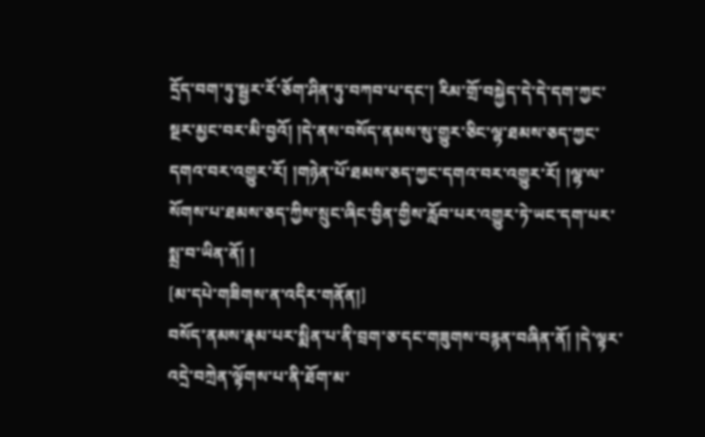དྲོད་བག་ཏུ་སྦྱར་རོ་ཅོག་ཤིན་ཏུ་བཀབ་པ་དང་། རིམ་གྲོ་བསྐྱེད་དེ་དེ་དག་ཀྱང་སྔར་མྱང་བར་མི་བྱའོ། །དེ་ནས་བསོད་ནམས་སུ་གྱུར་ཅིང་ལྷ་ཐམས་ཅད་ཀྱང་དགའ་བར་འགྱུར་རོ། །གཉེན་པོ་ཐམས་ཅད་ཀྱང་དགའ་བར་འགྱུར་རོ། །ལྷ་ལ་སོགས་པ་ཐམས་ཅད་ཀྱིས་སྲུང་ཞིང་བྱིན་གྱིས་རློབ་པར་འགྱུར་ཏེ་ཡང་དག་པར་སྨྲ་བ་ཡིན་ནོ། །
[མ་དཔེ་གཟིགས་ན་འདིར་གནོན།]
བསོད་ནམས་རྣམ་པར་སྨིན་པ་ནི་བྲག་ཅ་དང་གཟུགས་བརྙན་བཞིན་ནོ། །དེ་ལྟར་འདྲེ་བཀྲེན་ལྟོགས་པ་ནི་ཐོག་མ་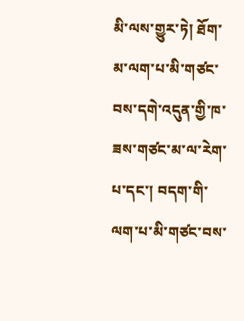མི་ལས་གྱུར་ཏེ། ཐོག་མ་ལག་པ་མི་གཙང་བས་དགེ་འདུན་གྱི་ཁ་ཟས་གཙང་མ་ལ་རེག་པ་དང་། བདག་གི་ལག་པ་མི་གཙང་བས་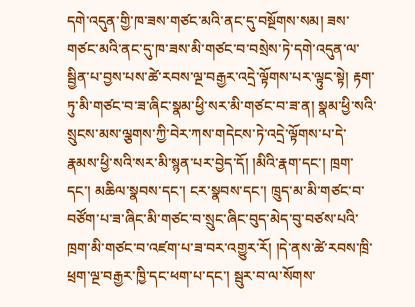དགེ་འདུན་གྱི་ཁ་ཟས་གཙང་མའི་ནང་དུ་བསྔོགས་སམ། ཟས་གཙང་མའི་ནང་དུ་ཁ་ཟས་མི་གཙང་བ་བསྲེས་ཏེ་དགེ་འདུན་ལ་སྦྱིན་པ་བྱས་པས་ཚེ་རབས་ལྔ་བརྒྱར་འདྲེ་ལྟོགས་པར་ལྟུང་སྟེ། རྟག་ཏུ་མི་གཙང་བ་ཟ་ཞིང་སྣམ་ཕྱི་སར་མི་གཙང་བ་ཟ་ན། སྣམ་ཕྱི་སའི་སྲུངས་མས་ལྕགས་ཀྱི་བེར་ཀས་གདེངས་ཏེ་འདྲེ་ལྟོགས་པ་དེ་རྣམས་ཕྱི་སའི་སར་མི་སྙན་པར་བྱེད་དོ། །མིའི་རྣག་དང་། ཁྲག་དང་། མཆིལ་སྣབས་དང་། ངར་སྣབས་དང་། ཁྲུད་མ་མི་གཙང་བ་བཙོག་པ་ཟ་ཞིང་མི་གཙང་བ་སྲུང་ཞིང་བུད་མེད་བུ་བཙས་པའི་ཁྲག་མི་གཙང་བ་འཛག་པ་ཟ་བར་འགྱུར་རོ། །དེ་ནས་ཚེ་རབས་ཁྲི་ཕྲག་ལྔ་བརྒྱར་ཁྱི་དང་ཕག་པ་དང་། སྦུར་བ་ལ་སོགས་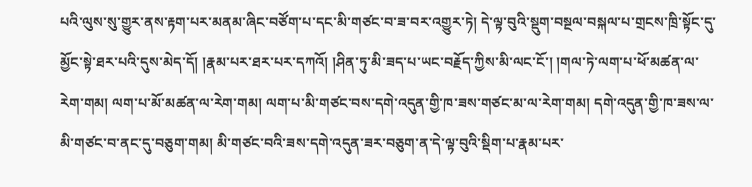པའི་ལུས་སུ་གྱུར་ནས་རྟག་པར་མནམ་ཞིང་བཙོག་པ་དང་མི་གཙང་བ་ཟ་བར་འགྱུར་ཏེ། དེ་ལྟ་བུའི་སྡུག་བསྔལ་བསྐལ་པ་གྲངས་ཁྲི་སྟོང་དུ་མྱོང་སྟེ་ཐར་པའི་དུས་མེད་དོ། །རྣམ་པར་ཐར་པར་དཀའོ། །ཤིན་ཏུ་མི་ཟད་པ་ཡང་བརྗོད་ཀྱིས་མི་ལང་ངོ་། །གལ་ཏེ་ལག་པ་ཕོ་མཚན་ལ་རེག་གམ། ལག་པ་མོ་མཚན་ལ་རེག་གམ། ལག་པ་མི་གཙང་བས་དགེ་འདུན་གྱི་ཁ་ཟས་གཙང་མ་ལ་རེག་གམ། དགེ་འདུན་གྱི་ཁ་ཟས་ལ་མི་གཙང་བ་ནང་དུ་བཅུག་གམ། མི་གཙང་བའི་ཟས་དགེ་འདུན་ཟར་བཅུག་ན་དེ་ལྟ་བུའི་སྡིག་པ་རྣམ་པར་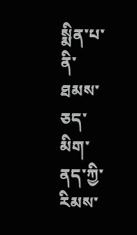སྨིན་པ་ནི་ཐམས་ཅད་མིག་ནད་ཀྱི་རིམས་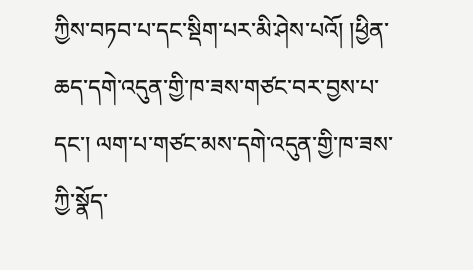ཀྱིས་བཏབ་པ་དང་སྡིག་པར་མི་ཤེས་པའོ། །ཕྱིན་ཆད་དགེ་འདུན་གྱི་ཁ་ཟས་གཙང་བར་བྱས་པ་དང་། ལག་པ་གཙང་མས་དགེ་འདུན་གྱི་ཁ་ཟས་ཀྱི་སྣོད་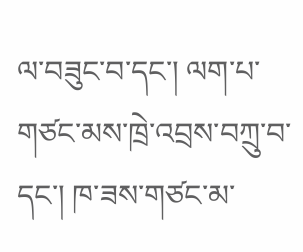ལ་བཟུང་བ་དང་། ལག་པ་གཙང་མས་ཁྲེ་འབྲས་བཀྲུ་བ་དང་། ཁ་ཟས་གཙང་མ་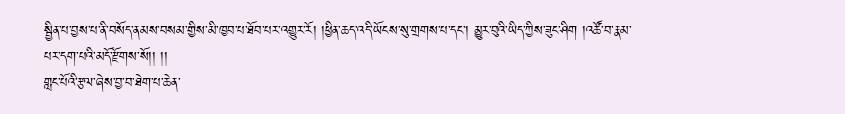སྦྱིན་པ་བྱས་པ་ནི་བསོད་ནམས་བསམ་གྱིས་མི་ཁྱབ་པ་ཐོབ་པར་འགྱུར་རོ། །ཕྱིན་ཆད་འདི་ཡོངས་སུ་གྲགས་པ་དང་། མྱུར་བུའི་ཡིད་ཀྱིས་ཟུང་ཤིག །འཚོ་བ་རྣམ་པར་དག་པའི་མདོ་རྫོགས་སོ།། །།
གླང་པོའི་རྩལ་ཞེས་བྱ་བ་ཐེག་པ་ཆེན་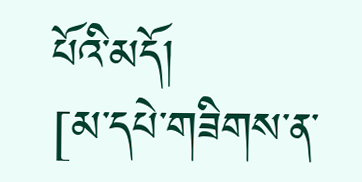པོའི་མདོ།
[མ་དཔེ་གཟིགས་ན་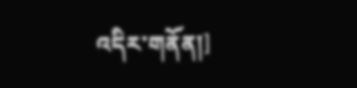འདིར་གནོན།]